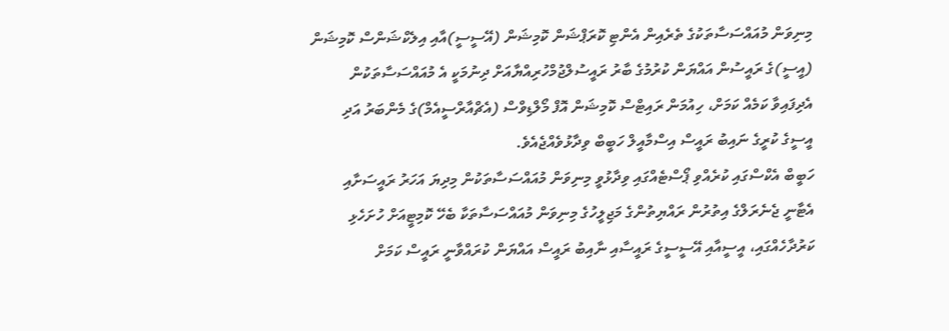މިނިވަން މުއައްސަސާތަކުގެ ތެރެއިން އެންޓި ކޮރަޕްޝަން ކޮމިޝަން (އޭސީސީ)އާއި އިލެކްޝަންސް ކޮމިޝަން (އީސީ)ގެ ރައީސުން އައްޔަން ކުރުމުގެ ބާރު ރައީސުލްޖުމްހުރިއްޔާއަށް ދިނުމަކީ އެ މުއައްސަސާތަކުން އެދިފައިވާ ކަމެއް ކަމަށް، ހިއުމަން ރައިޓްސް ކޮމިޝަން އޮފް މޯލްޑިވްސް (އެޗްއާރްސީއެމް)ގެ މެންބަރު އަދި އީސީގެ ކުރީގެ ނައިބު ރައީސް އިސްމާއީލް ހަބީބް ވިދާޅުވެއްޖެއެވެ.
ހަބީބް އެކްސްގައި ކުރެއްވި ޕޯސްޓެއްގައި ވިދާޅުވީ މިނިވަން މުއައްސަސާތަކުން މިދިޔަ އަހަރު ރައީސަށާއި އެޓާނީ ޖެނެރަލްގެ އިތުރުން ރައްޔިތުންގެ މަޖިލީހުގެ މިނިވަން މުއައްސަސާތަކާ ބެހޭ ކޮމިޓީއަށް ހުށަހެޅި ކަރުދާހެއްގައި، އީސީއާއި އޭސީސީގެ ރައީސާއި ނާއިބު ރައީސް އައްޔަން ކުރައްވާނީ ރައީސް ކަމަށް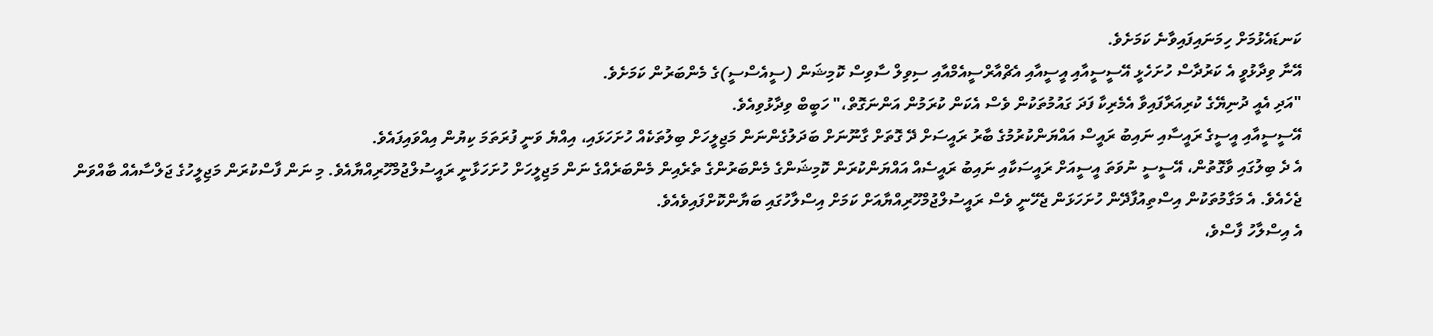ކަނޑައެޅުމަށް ހިމަނައިފައިވާނެ ކަމަށެވެ.
އޭނާ ވިދާޅުވީ އެ ކަރުދާސް ހުށަހެޅީ އޭސީސީއާއި އީސީއާއި އެޗްއާރްސީއެމްއާއި ސިވިލް ސާވިސް ކޮމިޝަން (ސީއެސްސީ)ގެ މެންބަރުން ކަމަށެވެ.
"އަދި އެއީ ދުނިޔޭގެ ކުރިއަރާފައިވާ އެމެރިކާ ފަދަ ގައުމުތަކުން ވެސް އެކަން ކުރަމުން އަންނަގޮތް،" ހަބީބް ވިދާޅުވިއެވެ.
އޭސީސީއާއި އީސީގެ ރައީސާއި ނައިބު ރައީސް އައްޔަންކުރުމުގެ ބާރު ރައީސަށް ދޭ ގޮތަށް ގާނޫނަށް ބަދަލުގެންނަން މަޖިލީހަށް ބިލުތަކެއް ހުށަހަޅައި، އިއްޔެ ވަނީ ފުރަތަމަ ކިޔުން އިއްވައިފައެވެ.
އެ ދެ ބިލުގައި ވާގޮތުން، އޭސީސީ ނުވަތަ އީސީއަށް ރައީސަކާއި ނައިބު ރައީސެއް އައްޔަންކުރަން ކޮމިޝަންގެ މެންބަރުންގެ ތެރެއިން މެންބަރެއްގެ ނަން މަޖިލީހަށް ހުށަހަޅާނީ ރައީސުލްޖުމްހޫރިއްޔާއެވެ. މި ނަން ފާސްކުރަން މަޖިލީހުގެ ޖަލްސާއެއް ބާއްވަން ޖެހެއެވެ. އެ މަގާމުތަކުން އިސްތިއުފާދޭން ހުށަހަޅަން ޖެހޭނީ ވެސް ރައީސުލްޖުމްހޫރިއްޔާއަށް ކަމަށް އިސްލާހުގައި ބަޔާންކޮށްފައިވެއެވެ.
އެ އިސްލާހު ފާސްވެ،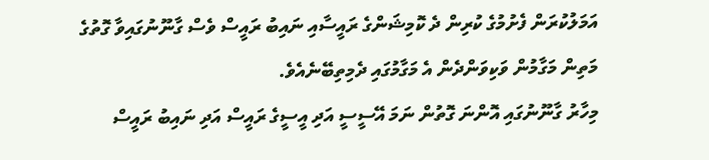އަމަލުކުރަން ފެށުމުގެ ކުރިން ދެ ކޮމިޝަންގެ ރައީސާއި ނައިބު ރައީސް ވެސް ގާނޫނުގައިވާ ގޮތުގެ މަތިން މަގާމުން ވަކިވަންދެން އެ މަގާމުގައި ދެމިތިބޭނެއެވެ.
މިހާރު ގާނޫނުގައި އޮންނަ ގޮތުން ނަމަ އޭސީސީ އަދި އީސީގެ ރައީސް އަދި ނައިބު ރައީސް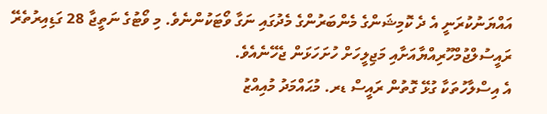އައްޔަނުކުރަނީ އެ ދެ ކޮމިޝަންގެ މެންބަރުންގެ މެދުގައި ނަގާ ވޯޓަކުންނެވެ. މި ވޯޓުގެ ނަތީޖާ 28 ގަޑިއިރުތެރޭ ރައީސުލްޖުމްހޫރިއްޔާއަށާއި މަޖިލީހަށް ހުށަހަޅަން ޖެހޭނެއެވެ.
އެ އިސްލާހުތަކާ ގުޅޭ ގޮތުން ރައީސް ޑރ. މުޙައްމަދު މުއިއްޒު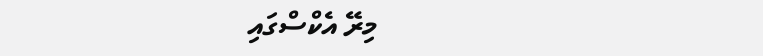މިރޭ އެކްސްގައި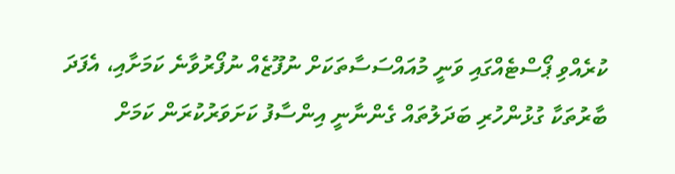ކުރެއްވި ޕޯސްޓެއްގައި ވަނީ މުއައްސަސާތަކަށް ނުފޫޒެއް ނުފޯރުވާނެ ކަމަށާއި، އެފަދަ ބާރުތަކާ ގުޅުންހުރި ބަދަލުތައް ގެންނާނީ އިންސާފު ކަށަވަރުކުރަން ކަމަށް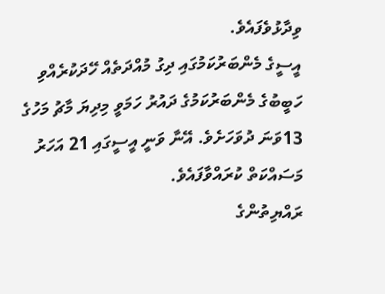ވިދާޅުވެފައެވެ.
އީސީގެ މެންބަރުކަމުގައި ދިގު މުއްދަތެއް ހޭދަކުރެއްވި ހަބީބުގެ މެންބަރުކަމުގެ ދައުރު ހަމަވީ މިދިޔަ މާޗު މަހުގެ 13ވަނަ ދުވަހަށެވެ. އޭނާ ވަނީ އީސީގައި 21 އަހަރު މަސައްކަތް ކުރައްވާފައެވެ.
ރައްޔިތުންގެ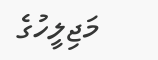މަޖިލީހުގެ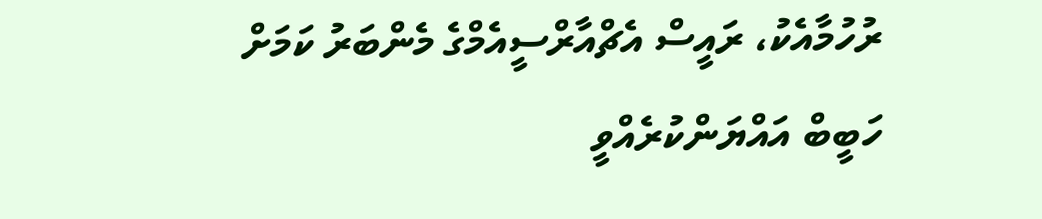ރުހުމާއެކު، ރައީސް އެޗްއާރްސީއެމްގެ މެންބަރު ކަމަށް ހަބީބް އައްޔަންކުރެއްވީ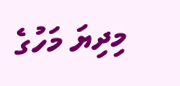މިދިޔަ މަހުގެ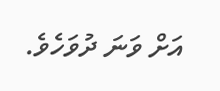އަށް ވަނަ ދުވަހެވެ.